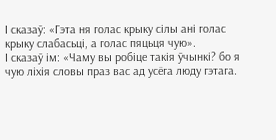І сказаў: «Гэта ня голас крыку сілы ані голас крыку слабасьці, а голас пяцьця чую».
І сказаў ім: «Чаму вы робіце такія ўчынкі? бо я чую ліхія словы праз вас ад усёга люду гэтага.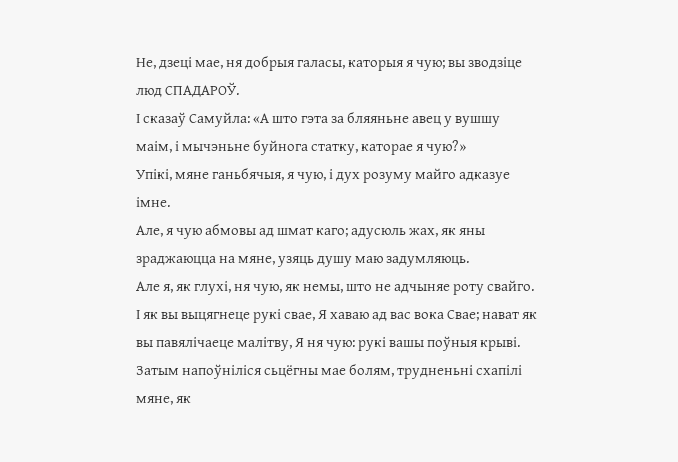Не, дзеці мае, ня добрыя галасы, каторыя я чую; вы зводзіце люд СПАДАРОЎ.
І сказаў Самуйла: «А што гэта за бляяньне авец у вушшу маім, і мычэньне буйнога статку, каторае я чую?»
Упікі, мяне ганьбячыя, я чую, і дух розуму майго адказуе імне.
Але, я чую абмовы ад шмат каго; адусюль жах, як яны зраджаюцца на мяне, узяць душу маю задумляюць.
Але я, як глухі, ня чую, як немы, што не адчыняе роту свайго.
І як вы выцягнеце рукі свае, Я хаваю ад вас вока Свае; нават як вы павялічаеце малітву, Я ня чую: рукі вашы поўныя крыві.
Затым напоўніліся сьцёгны мае болям, трудненьні схапілі мяне, як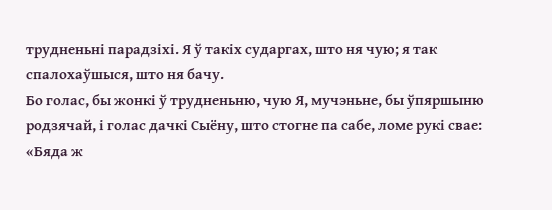трудненьні парадзіхі. Я ў такіх сударгах, што ня чую; я так спалохаўшыся, што ня бачу.
Бо голас, бы жонкі ў трудненьню, чую Я, мучэньне, бы ўпяршыню родзячай, і голас дачкі Сыёну, што стогне па сабе, ломе рукі свае: «Бяда ж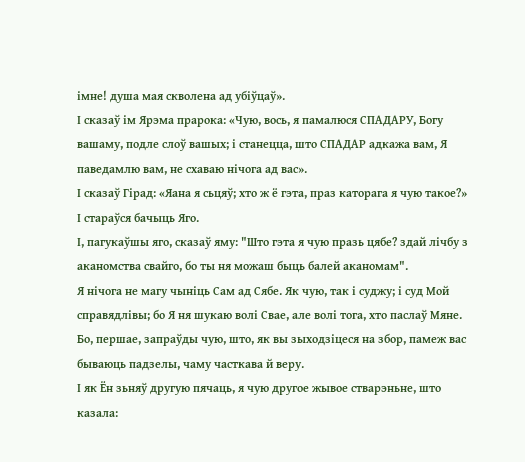імне! душа мая скволена ад убіўцаў».
І сказаў ім Ярэма прарока: «Чую, вось, я памалюся СПАДАРУ, Богу вашаму, подле слоў вашых; і станецца, што СПАДАР адкажа вам, Я паведамлю вам, не схаваю нічога ад вас».
І сказаў Гірад: «Яана я сьцяў; хто ж ё гэта, праз каторага я чую такое?» І стараўся бачыць Яго.
І, пагукаўшы яго, сказаў яму: "Што гэта я чую празь цябе? здай лічбу з аканомства свайго, бо ты ня можаш быць балей аканомам".
Я нічога не магу чыніць Сам ад Сябе. Як чую, так і суджу; і суд Мой справядлівы; бо Я ня шукаю волі Свае, але волі тога, хто паслаў Мяне.
Бо, першае, запраўды чую, што, як вы зыходзіцеся на збор, памеж вас бываюць падзелы, чаму часткава й веру.
І як Ён зьняў другую пячаць, я чую другое жывое стварэньне, што казала: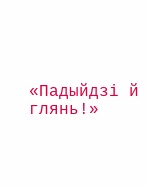«Падыйдзі й глянь!»